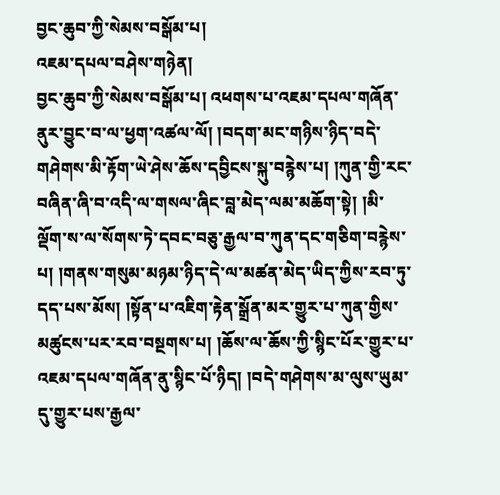བྱང་ཆུབ་ཀྱི་སེམས་བསྒོམ་པ།
འཇམ་དཔལ་བཤེས་གཉེན།
བྱང་ཆུབ་ཀྱི་སེམས་བསྒོམ་པ། འཕགས་པ་འཇམ་དཔལ་གཞོན་ནུར་བྱུང་བ་ལ་ཕྱག་འཚལ་ལོ། །བདག་མང་གཉིས་ཉིད་བདེ་གཤེགས་མི་རྟོག་ཡེ་ཤེས་ཆོས་དབྱིངས་སྐུ་བརྙེས་པ། །ཀུན་གྱི་རང་བཞིན་ཞི་བ་འདི་ལ་གསལ་ཞིང་བླ་མེད་ལམ་མཆོག་སྟེ། །མི་ལྡོག་ས་ལ་སོགས་ཏེ་དབང་བཅུ་རྒྱལ་བ་ཀུན་དང་གཅིག་བརྙེས་པ། །གནས་གསུམ་མཉམ་ཉིད་དེ་ལ་མཚན་མེད་ཡིད་ཀྱིས་རབ་ཏུ་དད་པས་མོས། །སྟོན་པ་འཇིག་རྟེན་སྒྲོན་མར་གྱུར་པ་ཀུན་གྱིས་མཚུངས་པར་རབ་བསྔགས་པ། །ཆོས་ལ་ཆོས་ཀྱི་སྙིང་པོར་གྱུར་པ་འཇམ་དཔལ་གཞོན་ནུ་སྙིང་པོ་ཉིད། །བདེ་གཤེགས་མ་ལུས་ཡུམ་དུ་གྱུར་པས་རྒྱལ་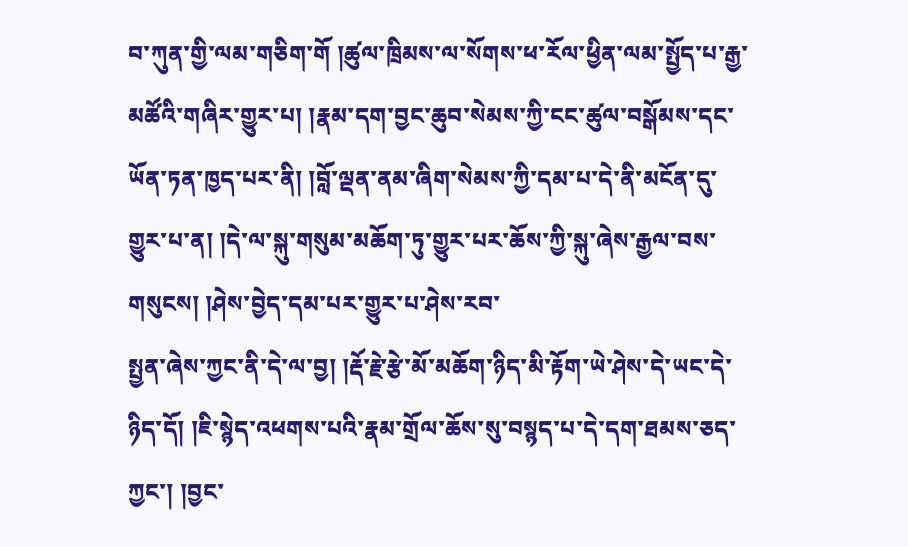བ་ཀུན་གྱི་ལམ་གཅིག་གོ །ཚུལ་ཁྲིམས་ལ་སོགས་ཕ་རོལ་ཕྱིན་ལམ་སྤྱོད་པ་རྒྱ་མཚོའི་གཞིར་གྱུར་པ། །རྣམ་དག་བྱང་ཆུབ་སེམས་ཀྱི་ངང་ཚུལ་བསྒོམས་དང་ཡོན་ཏན་ཁྱད་པར་ནི། །བློ་ལྡན་ནམ་ཞིག་སེམས་ཀྱི་དམ་པ་དེ་ནི་མངོན་དུ་གྱུར་པ་ན། །དེ་ལ་སྐུ་གསུམ་མཆོག་ཏུ་གྱུར་པར་ཆོས་ཀྱི་སྐུ་ཞེས་རྒྱལ་བས་གསུངས། །ཤེས་བྱེད་དམ་པར་གྱུར་པ་ཤེས་རབ་
སྤྱན་ཞེས་ཀྱང་ནི་དེ་ལ་བྱ། །རྡོ་རྗེ་རྩེ་མོ་མཆོག་ཉིད་མི་རྟོག་ཡེ་ཤེས་དེ་ཡང་དེ་ཉིད་དོ། །ཇི་སྙེད་འཕགས་པའི་རྣམ་གྲོལ་ཆོས་སུ་བསྙད་པ་དེ་དག་ཐམས་ཅད་ཀྱང་། །བྱང་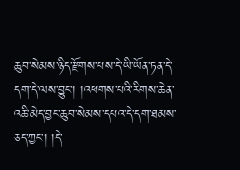ཆུབ་སེམས་ཉིད་རྫོགས་པས་དེ་ཡི་ཡོན་ཏན་དེ་དག་དེ་ལས་བྱུང་། །འཕགས་པའི་རིགས་ཆེན་འཆི་མེད་བྱང་ཆུབ་སེམས་དཔའ་དེ་དག་ཐམས་ཅད་ཀྱང་། །དེ་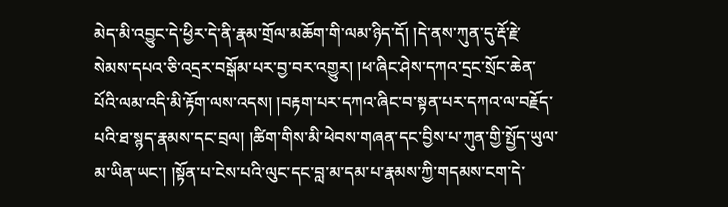མེད་མི་འབྱུང་དེ་ཕྱིར་དེ་ནི་རྣམ་གྲོལ་མཆོག་གི་ལམ་ཉིད་དོ། །དེ་ནས་ཀུན་དུ་རྡོ་རྗེ་སེམས་དཔའ་ཅི་འདྲར་བསྒོམ་པར་བྱ་བར་འགྱུར། །ཕ་ཞིང་ཤེས་དཀའ་དྲང་སྲོང་ཆེན་པོའི་ལམ་འདི་མི་རྟོག་ལས་འདས། །བརྟག་པར་དཀའ་ཞིང་བ་སྟན་པར་དཀའ་ལ་བརྗོད་པའི་ཐ་སྙད་རྣམས་དང་བྲལ། །ཚིག་གིས་མི་ཕེབས་གཞན་དང་བྱིས་པ་ཀུན་གྱི་སྤྱོད་ཡུལ་མ་ཡིན་ཡང་། །སྟོན་པ་ངེས་པའི་ལུང་དང་བླ་མ་དམ་པ་རྣམས་ཀྱི་གདམས་ངག་དེ་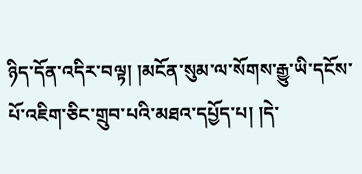ཉིད་དོན་འདིར་བལྟ། །མངོན་སུམ་ལ་སོགས་རྒྱུ་ཡི་དངོས་པོ་འཇིག་ཅིང་གྲུབ་པའི་མཐའ་དཔྱོད་པ། །དེ་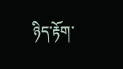ཉིད་རྟོག་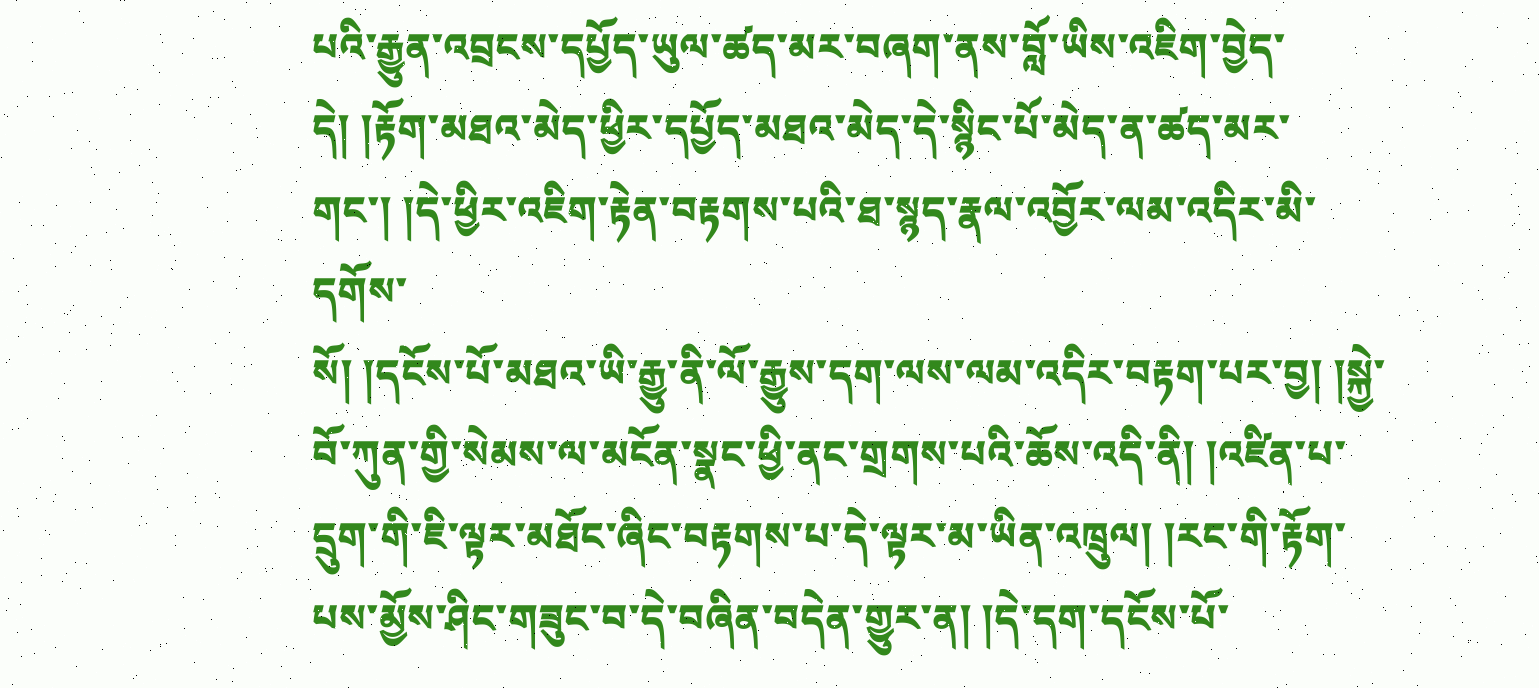པའི་རྒྱུན་འབྲངས་དཔྱོད་ཡུལ་ཚད་མར་བཞག་ནས་བློ་ཡིས་འཇིག་བྱེད་དེ། །རྟོག་མཐའ་མེད་ཕྱིར་དཔྱོད་མཐའ་མེད་དེ་སྙིང་པོ་མེད་ན་ཚད་མར་གང་། །དེ་ཕྱིར་འཇིག་རྟེན་བརྟགས་པའི་ཐ་སྙད་རྣལ་འབྱོར་ལམ་འདིར་མི་དགོས་
སོ། །དངོས་པོ་མཐའ་ཡི་རྒྱུ་ནི་ལོ་རྒྱུས་དག་ལས་ལམ་འདིར་བརྟག་པར་བྱ། །སྐྱེ་བོ་ཀུན་གྱི་སེམས་ལ་མངོན་སྣང་ཕྱི་ནང་གྲགས་པའི་ཆོས་འདི་ནི། །འཛིན་པ་དྲུག་གི་ཇི་ལྟར་མཐོང་ཞིང་བརྟགས་པ་དེ་ལྟར་མ་ཡིན་འཁྲུལ། །རང་གི་རྟོག་པས་མྱོས་ཤིང་གཟུང་བ་དེ་བཞིན་བདེན་གྱུར་ན། །དེ་དག་དངོས་པོ་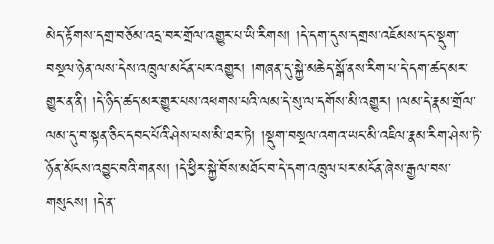མེད་རྟོགས་དགྲ་བཅོམ་འདྲ་བར་གྲོལ་འགྱུར་པ་ཡི་རིགས། །དེ་དག་དུས་དགྲས་འཇོམས་དང་སྡུག་བསྔལ་ཉེན་ལས་དེས་འཁྲུལ་མངོན་པར་འགྱུར། །གཞན་དུ་སྐྱེ་མཆེད་སྒོ་ནས་རིག་པ་དེ་དག་ཚད་མར་གྱུར་ན་ནི། །དེ་ཉིད་ཚད་མར་གྱུར་པས་འཕགས་པའི་ལམ་དེ་སུ་ལ་དགོས་མི་འགྱུར། །ལམ་དེ་རྣམ་གྲོལ་ལམ་དུ་བ་སྟན་ཅིང་དབང་པོའི་ཤེས་པས་མི་ཐར་ཏེ། །སྡུག་བསྔལ་འགའ་ཡང་མི་འཇིལ་རྣམ་རིག་ཤེས་ཏེ་ཉོན་མོངས་འབྱུང་བའི་གནས། །དེ་ཕྱིར་སྐྱེ་བོས་མཐོང་བ་དེ་དག་འཁྲུལ་པར་མངོན་ཞེས་རྒྱལ་བས་གསུངས། །དེ་ན་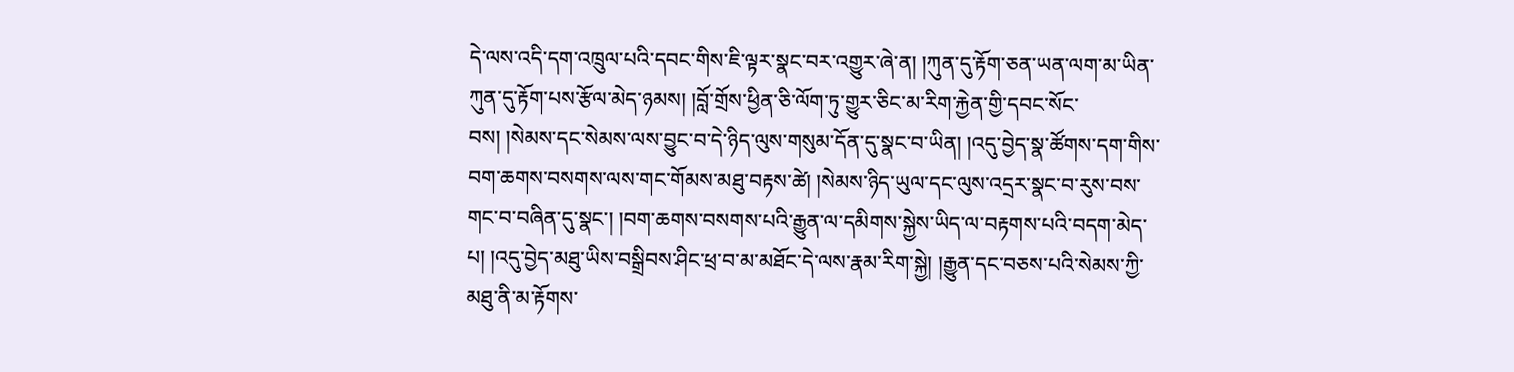དེ་ལས་འདི་དག་འཁྲུལ་པའི་དབང་གིས་ཇི་ལྟར་སྣང་བར་འགྱུར་ཞེ་ན། །ཀུན་དུ་རྟོག་ཅན་ཡན་ལག་མ་ཡིན་ཀུན་དུ་རྟོག་པས་རྩོལ་མེད་ཉམས། །བློ་གྲོས་ཕྱིན་ཅི་ལོག་ཏུ་གྱུར་ཅིང་མ་རིག་རྐྱེན་གྱི་དབང་སོང་བས། །སེམས་དང་སེམས་ལས་བྱུང་བ་དེ་ཉིད་ལུས་གསུམ་དོན་དུ་སྣང་བ་ཡིན། །འདུ་བྱེད་སྣ་ཚོགས་དག་གིས་བག་ཆགས་བསགས་ལས་གང་གོམས་མཐུ་བརྟས་ཚེ། །སེམས་ཉིད་ཡུལ་དང་ལུས་འདྲར་སྣང་བ་རུས་བས་གང་བ་བཞིན་དུ་སྣང་། །བག་ཆགས་བསགས་པའི་རྒྱུན་ལ་དམིགས་སྐྱེས་ཡིད་ལ་བརྟགས་པའི་བདག་མེད་པ། །འདུ་བྱེད་མཐུ་ཡིས་བསྒྲིབས་ཤིང་ཕྲ་བ་མ་མཐོང་དེ་ལས་རྣམ་རིག་སྐྱེ། །རྒྱུན་དང་བཅས་པའི་སེམས་ཀྱི་མཐུ་ནི་མ་རྟོགས་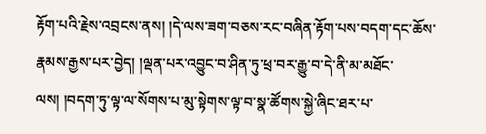རྟོག་པའི་རྗེས་འབྲངས་ནས། །དེ་ལས་ཟག་བཅས་རང་བཞིན་རྟོག་པས་བདག་དང་ཆོས་རྣམས་རྒྱས་པར་བྱེད། །ལྡན་པར་འབྱུང་བ་ཤིན་ཏུ་ཕྲ་བར་རྒྱུ་བ་དེ་ནི་མ་མཐོང་ལས། །བདག་ཏུ་ལྟ་ལ་སོགས་པ་མུ་སྟེགས་ལྟ་བ་སྣ་ཚོགས་སྐྱེ་ཞིང་ཐར་པ་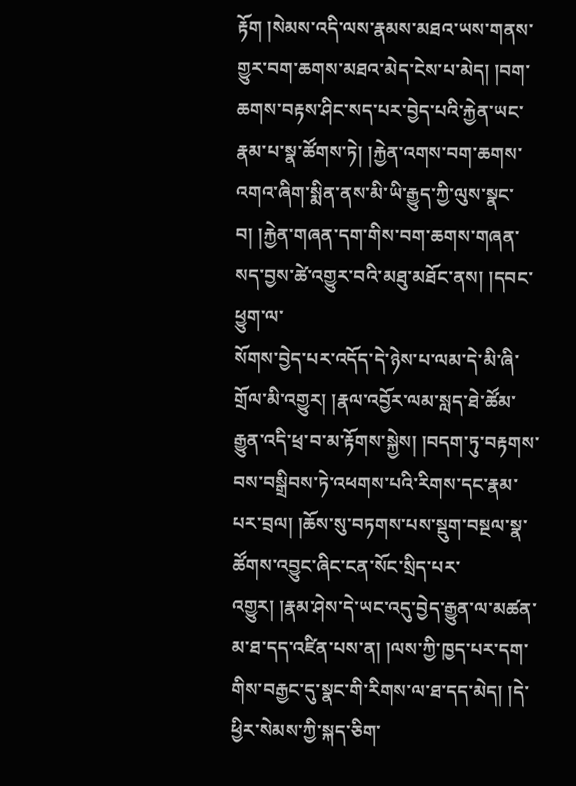རྟོག །སེམས་འདི་ལས་རྣམས་མཐའ་ཡས་གནས་གྱུར་བག་ཆགས་མཐའ་མེད་ངེས་པ་མེད། །བག་ཆགས་བརྟས་ཤིང་སད་པར་བྱེད་པའི་རྐྱེན་ཡང་རྣམ་པ་སྣ་ཚོགས་ཏེ། །རྐྱེན་འགས་བག་ཆགས་འགའ་ཞིག་སྨིན་ནས་མི་ཡི་རྒྱུད་ཀྱི་ལུས་སྣང་བ། །རྐྱེན་གཞན་དག་གིས་བག་ཆགས་གཞན་སད་བྱས་ཚེ་འགྱུར་བའི་མཐུ་མཐོང་ནས། །དབང་ཕྱུག་ལ་
སོགས་བྱེད་པར་འདོད་དེ་ཉེས་པ་ལམ་དེ་མི་ཞི་གྲོལ་མི་འགྱུར། །རྣལ་འབྱོར་ལམ་སླད་ཐེ་ཚོམ་རྒྱུན་འདི་ཕྲ་བ་མ་རྟོགས་སྐྱེས། །བདག་ཏུ་བརྟགས་བས་བསྒྲིབས་ཏེ་འཕགས་པའི་རིགས་དང་རྣམ་པར་བྲལ། །ཆོས་སུ་བཏགས་པས་སྡུག་བསྔལ་སྣ་ཚོགས་འབྱུང་ཞིང་ངན་སོང་སྲིད་པར་འགྱུར། །རྣམ་ཤེས་དེ་ཡང་འདུ་བྱེད་རྒྱུན་ལ་མཚན་མ་ཐ་དད་འཛིན་པས་ན། །ལས་ཀྱི་ཁྱད་པར་དག་གིས་བརྒྱང་དུ་སྣང་གི་རིགས་ལ་ཐ་དད་མེད། །དེ་ཕྱིར་སེམས་ཀྱི་སྐད་ཅིག་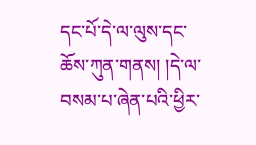དང་པོ་དེ་ལ་ལུས་དང་ཆོས་ཀུན་གནས། །དེ་ལ་བསམ་པ་ཞེན་པའི་ཕྱིར་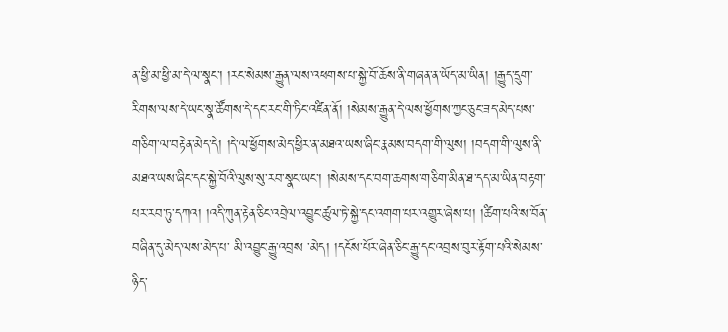ན་ཕྱི་མ་ཕྱི་མ་དེ་ལ་སྣང་། །རང་སེམས་རྒྱུན་ལས་འཕགས་པ་སྐྱེ་བོ་ཆོས་ནི་གཞན་ན་ཡོད་མ་ཡིན། །རྒྱུད་དྲུག་རིགས་ལས་དེ་ཡང་སྣ་ཚོགས་དེ་དང་རང་གི་ཏིང་འཛིན་ནོ། །སེམས་རྒྱུན་དེ་ལས་ཕྱོགས་ཀྱང་ཅུང་ཟད་མེད་པས་གཅིག་ལ་བརྟེན་མེད་དེ། །དེ་ལ་ཕྱོགས་མེད་ཕྱིར་ན་མཐའ་ཡས་ཞིང་རྣམས་བདག་གི་ལུས། །བདག་གི་ལུས་ནི་མཐའ་ཡས་ཞིང་དང་སྐྱེ་བོའི་ལུས་སུ་རབ་སྣང་ཡང་། །སེམས་དང་བག་ཆགས་གཅིག་མིན་ཐ་དད་མ་ཡིན་བརྟག་པར་རབ་ཏུ་དཀའ། །འདི་ཀུན་རྟེན་ཅིང་འབྲེལ་འབྱུང་ཚུལ་ཏེ་སྐྱེ་དང་འགག་པར་འགྱུར་ཞེས་པ། །ཚིག་པའི་ས་བོན་བཞིན་དུ་མེད་ལས་མེད་པ་ མི་འབྱུང་རྒྱུ་འབྲས ་མེད། །དངོས་པོར་ཞེན་ཅིང་རྒྱུ་དང་འབྲས་བུར་རྟོག་པའི་སེམས་ཉིད་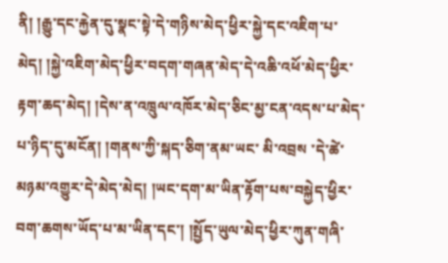ནི། །རྒྱུ་དང་རྐྱེན་དུ་སྣང་སྟེ་དེ་གཉིས་མེད་ཕྱིར་སྐྱེ་དང་འཇིག་པ་མེད། །སྐྱེ་འཇིག་མེད་ཕྱིར་བདག་གཞན་མེད་དེ་འཆི་འཕོ་མེད་ཕྱིར་རྟག་ཆད་མེད། །དེས་ན་འཁྲུལ་འཁོར་མེད་ཅིང་མྱ་ངན་འདས་པ་མེད་པ་ཉིད་དུ་མངོན། །གནས་ཀྱི་སྐད་ཅིག་ནམ་ཡང་ མི་འབྲས ་དེ་ཚེ་མཉམ་འགྱུར་དེ་མེད་མེད། །ཡང་དག་མ་ཡིན་རྟོག་པས་བསྐྱེད་ཕྱིར་བག་ཆགས་ཡོད་པ་མ་ཡིན་དང་། །སྤྱོད་ཡུལ་མེད་ཕྱིར་ཀུན་གཞི་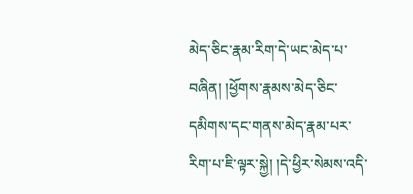མེད་ཅིང་རྣམ་རིག་དེ་ཡང་མེད་པ་བཞིན། །ཕྱོགས་རྣམས་མེད་ཅིང་དམིགས་དང་གནས་མེད་རྣམ་པར་རིག་པ་ཇི་ལྟར་སྐྱེ། །དེ་ཕྱིར་སེམས་འདི་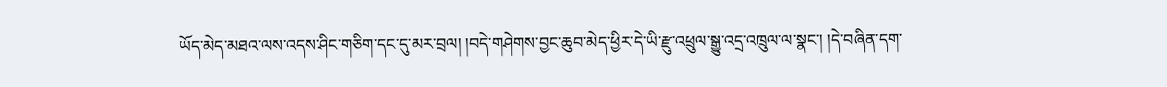ཡོད་མེད་མཐའ་ལས་འདས་ཤིང་གཅིག་དང་དུ་མར་བྲལ། །བདེ་གཤེགས་བྱང་ཆུབ་མེད་ཕྱིར་དེ་ཡི་རྫུ་འཕྲུལ་སྒྱུ་འདྲ་འཁྲུལ་ལ་སྣང་། །དེ་བཞིན་དག་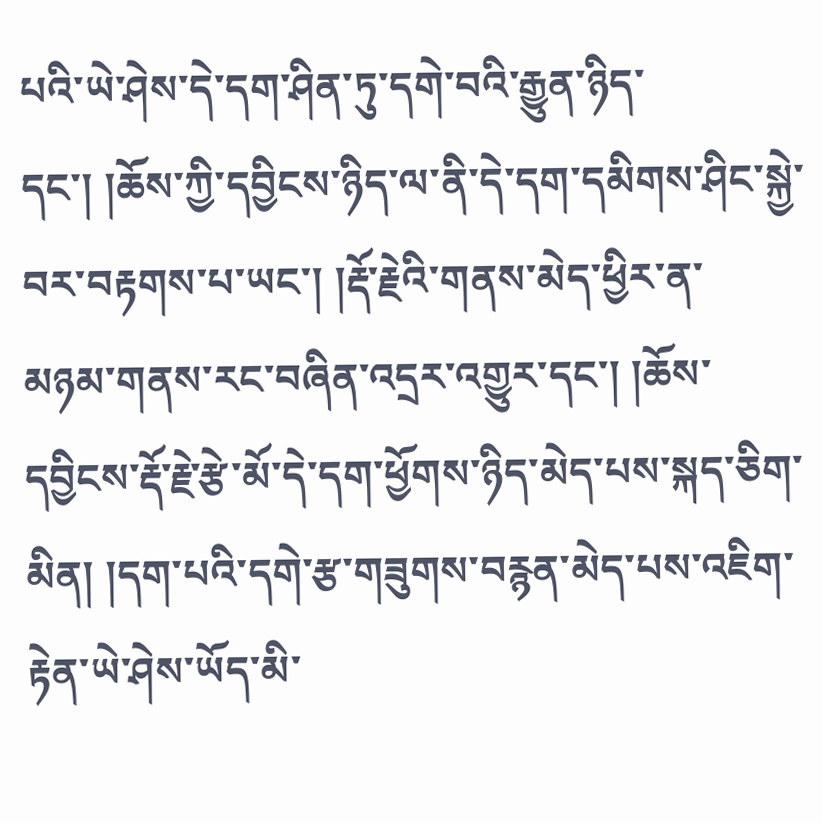པའི་ཡེ་ཤེས་དེ་དག་ཤིན་ཏུ་དགེ་བའི་རྒྱུན་ཉིད་དང་། །ཆོས་ཀྱི་དབྱིངས་ཉིད་ལ་ནི་དེ་དག་དམིགས་ཤིང་སྐྱེ་བར་བརྟགས་པ་ཡང་། །རྡོ་རྗེའི་གནས་མེད་ཕྱིར་ན་
མཉམ་གནས་རང་བཞིན་འདྲར་འགྱུར་དང་། །ཆོས་དབྱིངས་རྡོ་རྗེ་རྩེ་མོ་དེ་དག་ཕྱོགས་ཉིད་མེད་པས་སྐད་ཅིག་མིན། །དག་པའི་དགེ་རྩ་གཟུགས་བརྙན་མེད་པས་འཇིག་རྟེན་ཡེ་ཤེས་ཡོད་མི་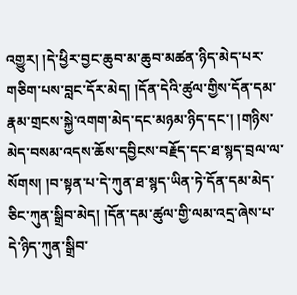འགྱུར། །དེ་ཕྱིར་བྱང་ཆུབ་མ་ཆུབ་མཚན་ཉིད་མེད་པར་གཅིག་པས་བླང་དོར་མེད། །དོན་དེའི་ཚུལ་གྱིས་དོན་དམ་རྣམ་གྲངས་སྐྱེ་འགག་མེད་དང་མཉམ་ཉིད་དང་། །གཉིས་མེད་བསམ་འདས་ཆོས་དབྱིངས་བརྗོད་དང་ཐ་སྙད་བྲལ་ལ་སོགས། །བ་སྟན་པ་དེ་ཀུན་ཐ་སྙད་ཡིན་ཏེ་དོན་དམ་མེད་ཅིང་ཀུན་སྒྲིབ་མེད། །དོན་དམ་ཚུལ་གྱི་ལམ་འདྲ་ཞེས་པ་དེ་ཉིད་ཀུན་སྒྲིབ་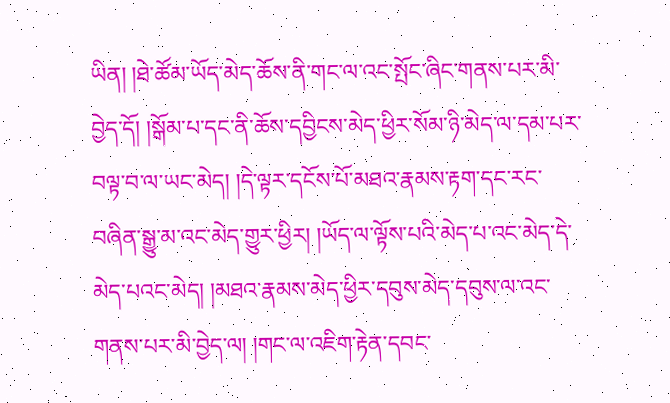ཡིན། །ཐེ་ཚོམ་ཡོད་མེད་ཆོས་ནི་གང་ལ་འང་སྤོང་ཞིང་གནས་པར་མི་བྱེད་དོ། །སྒོམ་པ་དང་ནི་ཆོས་དབྱིངས་མེད་ཕྱིར་སོམ་ཉི་མེད་ལ་དམ་པར་བལྟ་བ་ལ་ཡང་མེད། །དེ་ལྟར་དངོས་པོ་མཐའ་རྣམས་རྟག་དང་རང་བཞིན་སྒྱུ་མ་འང་མེད་གྱུར་ཕྱིར། །ཡོད་ལ་ལྟོས་པའི་མེད་པ་འང་མེད་དེ་མེད་པའང་མེད། །མཐའ་རྣམས་མེད་ཕྱིར་དབུས་མེད་དབུས་ལ་འང་གནས་པར་མི་བྱེད་ལ། །གང་ལ་འཇིག་རྟེན་དབང་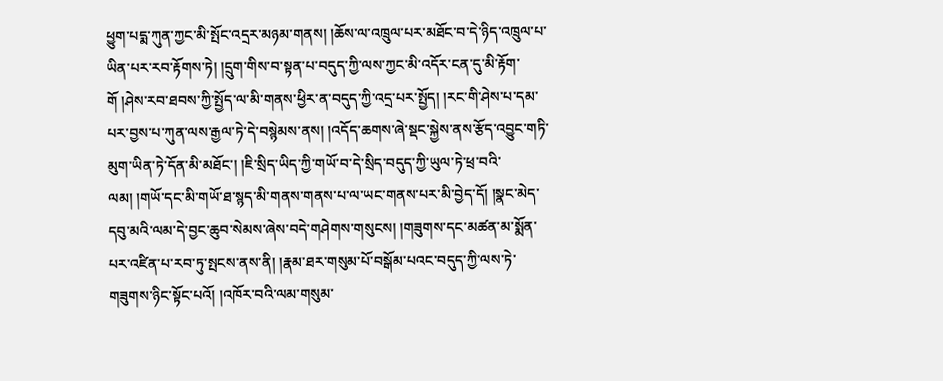ཕྱུག་པདྨ་ཀུན་ཀྱང་མི་སྤོང་འདྲར་མཉམ་གནས། །ཆོས་ལ་འཁྲུལ་པར་མཐོང་བ་དེ་ཉིད་འཁྲུལ་པ་ཡིན་པར་རབ་རྟོགས་ཏེ། །དྲུག་གིས་བ་སྟན་པ་བདུད་ཀྱི་ལས་ཀྱང་མི་འདོར་ངན་དུ་མི་རྟོག་གོ །ཤེས་རབ་ཐབས་ཀྱི་སྤྱོད་ལ་མི་གནས་ཕྱིར་ན་བདུད་ཀྱི་འདྲ་པར་སྤྱོད། །རང་གི་ཤེས་པ་དམ་པར་བྱས་པ་ཀུན་ལས་རྒྱལ་ཏེ་དེ་བསྙེམས་ནས། །འདོད་ཆགས་ཞེ་སྡང་སྐྱེས་ནས་རྩོད་འབྱུང་གཏི་མུག་ཡིན་ཏེ་དོན་མི་མཐོང་། །ཇི་སྲིད་ཡིད་ཀྱི་གཡོ་བ་དེ་སྲིད་བདུད་ཀྱི་ཡུལ་ཏེ་ཕྲ་བའི་ལམ། །གཡོ་དང་མི་གཡོ་ཐ་སྙད་མི་གནས་གནས་པ་ལ་ཡང་གནས་པར་མི་བྱེད་དོ། །སྣང་མེད་དབུ་མའི་ལམ་དེ་བྱང་ཆུབ་སེམས་ཞེས་བདེ་གཤེགས་གསུངས། །གཟུགས་དང་མཚན་མ་སྨོན་པར་འཛིན་པ་རབ་ཏུ་སྤངས་ནས་ནི། །རྣམ་ཐར་གསུམ་པོ་བསྒོམ་པའང་བདུད་ཀྱི་ལས་ཏེ་གཟུགས་ཉིང་སྟོང་པའོ། །འཁོར་བའི་ལམ་གསུམ་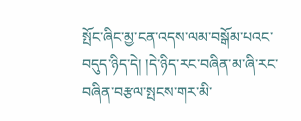སྤོང་ཞིང་མྱ་ངན་འདས་ལམ་བསྒོམ་པའང་བདུད་ཉིད་དེ། །དེ་ཉིད་རང་བཞིན་མ་ཞི་རང་བཞིན་བརྩལ་སྤངས་གར་མི་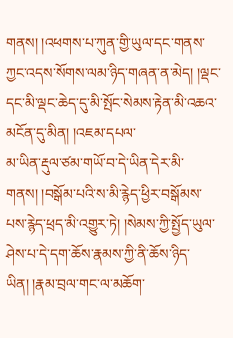གནས། །འཕགས་པ་ཀུན་གྱི་ཡུལ་དང་གནས་ཀྱང་འདས་སོགས་ལམ་ཉིད་གཞན་ན་མེད། །ལྡང་དང་མི་ལྡང་ཆེད་དུ་མི་སྤོང་སེམས་རྟེན་མི་འཆའ་མངོན་དུ་མིན། །འཇམ་དཔལ་
མ་ཡིན་རྡུལ་ཙམ་གཡོ་བ་དེ་ཡིན་དེར་མི་གནས། །བསྒོམ་པའི་ས་མི་རྙེད་ཕྱིར་བསྒོམས་པས་རྙེད་ཕྲད་མི་འགྱུར་ཏེ། །སེམས་ཀྱི་སྤྱོད་ཡུལ་ཤེས་པ་དེ་དག་ཆོས་རྣམས་ཀྱི་ནི་ཆོས་ཉིད་ཡིན། །རྣམ་བྲལ་གང་ལ་མཆོག་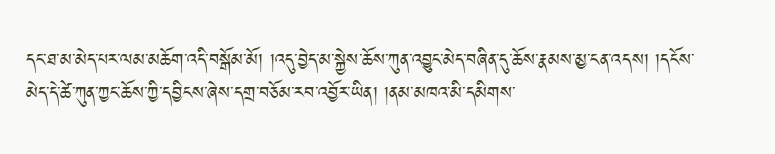དང་ཐ་མ་མེད་པར་ལམ་མཆོག་འདི་བསྒོམ་མོ། །འདུ་བྱེད་མ་སྐྱེས་ཆོས་ཀུན་འབྱུང་མེད་བཞིན་དུ་ཆོས་རྣམས་མྱ་ངན་འདས། །དངོས་མེད་དེ་ཚེ་ཀུན་ཀྱང་ཆོས་ཀྱི་དབྱིངས་ཞེས་དགྲ་བཅོམ་རབ་འབྱོར་ཡིན། །ནམ་མཁའ་མི་དམིགས་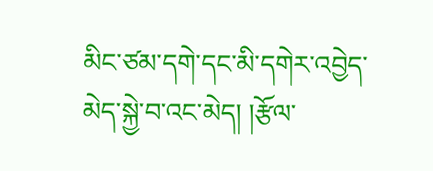མིང་ཙམ་དགེ་དང་མི་དགེར་འབྱེད་མེད་སྐྱེ་བ་འང་མེད། །རྩོལ་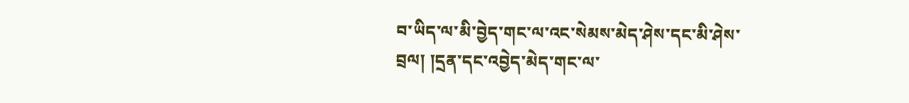བ་ཡིད་ལ་མི་བྱེད་གང་ལ་འང་སེམས་མེད་ཤེས་དང་མི་ཤེས་བྲལ། །དྲན་དང་འབྱེད་མེད་གང་ལ་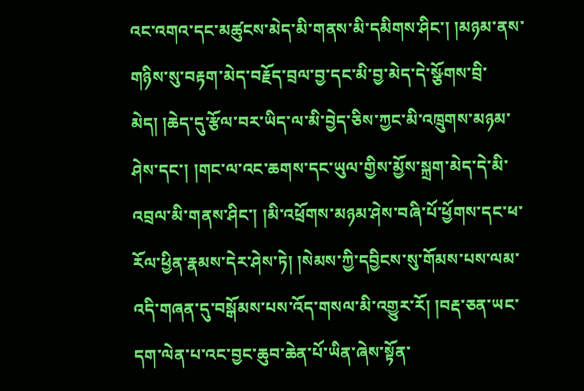འང་འགའ་དང་མཚུངས་མེད་མི་གནས་མི་དམིགས་ཤིང་། །མཉམ་ནས་གཉིས་སུ་བརྟག་མེད་བརྗོད་བྲལ་བྱ་དང་མི་བྱ་མེད་དེ་སྩོགས་བྲི་མེད། །ཆེད་དུ་རྩོལ་བར་ཡིད་ལ་མི་བྱེད་ཅིས་ཀྱང་མི་འཁྲུགས་མཉམ་ཤེས་དང་། །གང་ལ་འང་ཆགས་དང་ཡུལ་གྱིས་མྱོས་སྐྲག་མེད་དེ་མི་འབྲལ་མི་གནས་ཤིང་། །མི་འཕྲོགས་མཉམ་ཤེས་བཞི་པོ་ཕྱོགས་དང་ཕ་རོལ་ཕྱིན་རྣམས་དེར་ཤེས་ཏེ། །སེམས་ཀྱི་དབྱིངས་སུ་གོམས་པས་ལམ་འདི་གཞན་དུ་བསྒོམས་པས་འོད་གསལ་མི་འགྱུར་རོ། །བརྡ་ཅན་ཡང་དག་ལེན་པ་འང་བྱང་ཆུབ་ཆེན་པོ་ཡིན་ཞེས་སྟོན་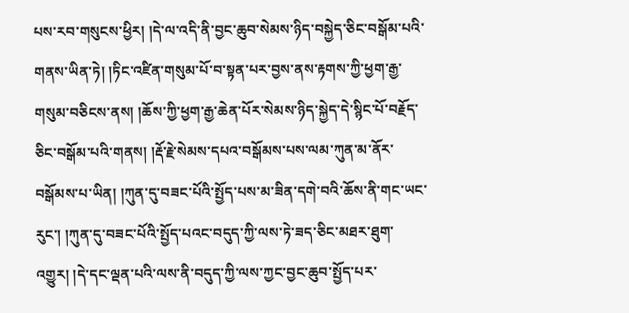པས་རབ་གསུངས་ཕྱིར། །དེ་ལ་འདི་ནི་བྱང་ཆུབ་སེམས་ཉིད་བསྐྱེད་ཅིང་བསྒོམ་པའི་གནས་ཡིན་ཏེ། །ཏིང་འཛིན་གསུམ་པོ་བ་སྟན་པར་བྱས་ནས་རྟགས་ཀྱི་ཕྱག་རྒྱ་གསུམ་བཅིངས་ནས། །ཆོས་ཀྱི་ཕྱག་རྒྱ་ཆེན་པོར་སེམས་ཉིད་སྐྱེད་དེ་སྙིང་པོ་བརྗོད་ཅིང་བསྒོམ་པའི་གནས། །རྡོ་རྗེ་སེམས་དཔའ་བསྒོམས་པས་ལམ་ཀུན་མ་ནོར་བསྒོམས་པ་ཡིན། །ཀུན་དུ་བཟང་པོའི་སྤྱོད་པས་མ་ཟིན་དགེ་བའི་ཆོས་ནི་གང་ཡང་རུང་། །ཀུན་དུ་བཟང་པོའི་སྤྱོད་པའང་བདུད་ཀྱི་ལས་ཏེ་ཟད་ཅིང་མཐར་ཐུག་འགྱུར། །དེ་དང་ལྡན་པའི་ལས་ནི་བདུད་ཀྱི་ལས་ཀྱང་བྱང་ཆུབ་སྤྱོད་པར་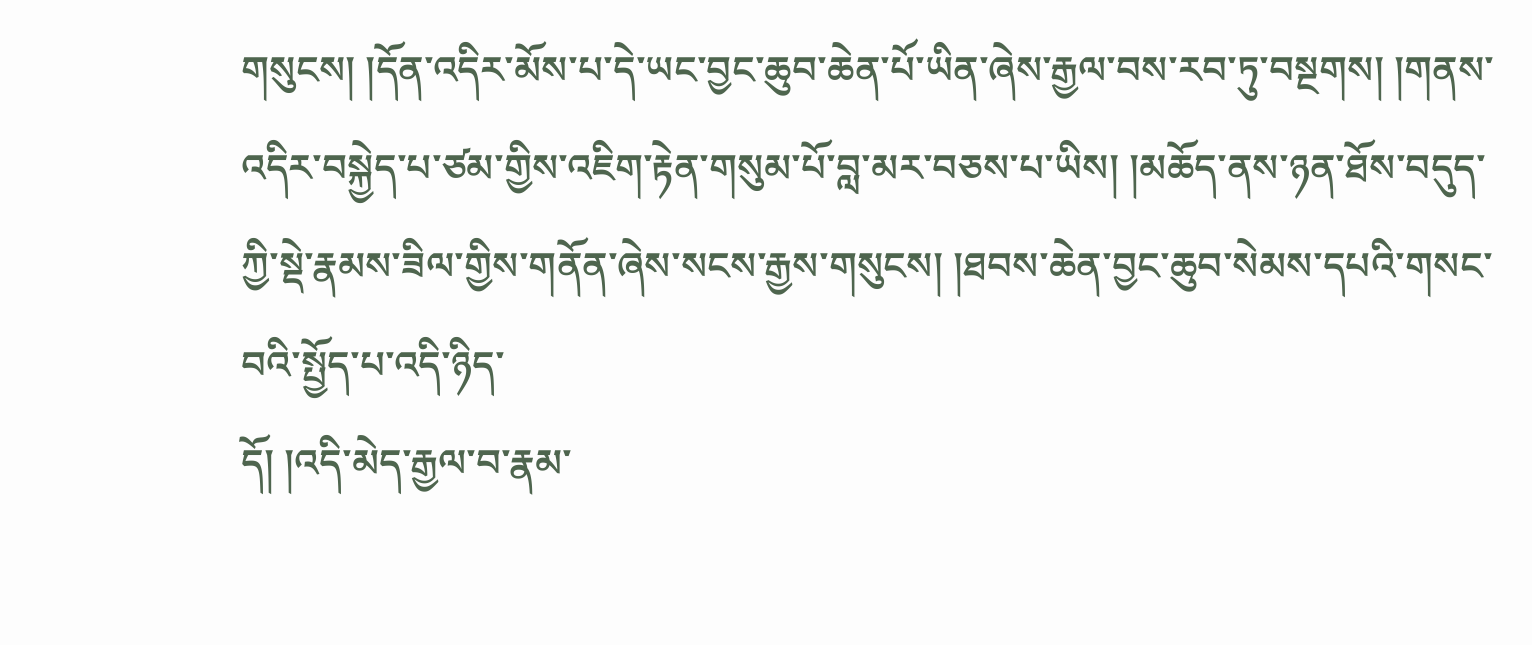གསུངས། །དོན་འདིར་མོས་པ་དེ་ཡང་བྱང་ཆུབ་ཆེན་པོ་ཡིན་ཞེས་རྒྱལ་བས་རབ་ཏུ་བསྔགས། །གནས་འདིར་བསྐྱེད་པ་ཙམ་གྱིས་འཇིག་རྟེན་གསུམ་པོ་བླ་མར་བཅས་པ་ཡིས། །མཆོད་ནས་ཉན་ཐོས་བདུད་ཀྱི་སྡེ་རྣམས་ཟིལ་གྱིས་གནོན་ཞེས་སངས་རྒྱས་གསུངས། །ཐབས་ཆེན་བྱང་ཆུབ་སེམས་དཔའི་གསང་བའི་སྤྱོད་པ་འདི་ཉིད་
དོ། །འདི་མེད་རྒྱལ་བ་རྣམ་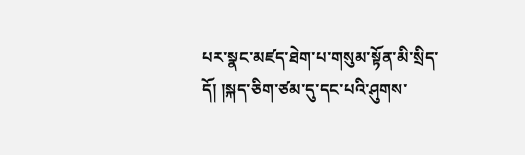པར་སྣང་མཛད་ཐེག་པ་གསུམ་སྟོན་མི་སྲིད་དོ། །སྐད་ཅིག་ཙམ་དུ་དང་པའི་ཤུགས་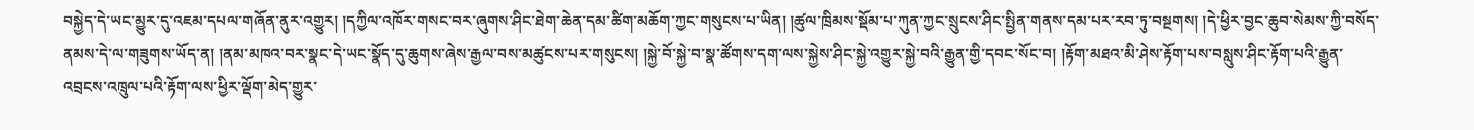བསྐྱེད་དེ་ཡང་མྱུར་དུ་འཇམ་དཔལ་གཞོན་ནུར་འགྱུར། །དཀྱིལ་འཁོར་གསང་བར་ཞུགས་ཤིང་ཐེག་ཆེན་དམ་ཚིག་མཆོག་ཀྱང་གསུངས་པ་ཡིན། །ཚུལ་ཁྲིམས་སྡོམ་པ་ཀུན་ཀྱང་སྲུངས་ཤིང་སྤྱིན་གནས་དམ་པར་རབ་ཏུ་བསྔགས། །དེ་ཕྱིར་བྱང་ཆུབ་སེམས་ཀྱི་བསོད་ནམས་དེ་ལ་གཟུགས་ཡོད་ན། །ནམ་མཁའ་བར་སྣང་དེ་ཡང་སྣོད་དུ་ཆུགས་ཞེས་རྒྱལ་བས་མཚུངས་པར་གསུངས། །སྐྱེ་བོ་སྐྱེ་བ་སྣ་ཚོགས་དག་ལས་སྐྱེས་ཤིང་སྐྱེ་འགྱུར་སྐྱེ་བའི་རྒྱུན་གྱི་དབང་སོང་བ། །རྟོག་མཐའ་མི་ཤེས་རྟོག་པས་བསླུས་ཤིང་རྟོག་པའི་རྒྱུན་འབྲངས་འཁྲུལ་པའི་རྟོག་ལས་ཕྱིར་ལྡོག་མེད་གྱུར་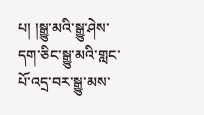པ། །སྒྱུ་མའི་སྒྱུ་ཤེས་དག་ཅིང་སྒྱུ་མའི་གླང་པོ་འདྲ་བར་སྒྱུ་མས་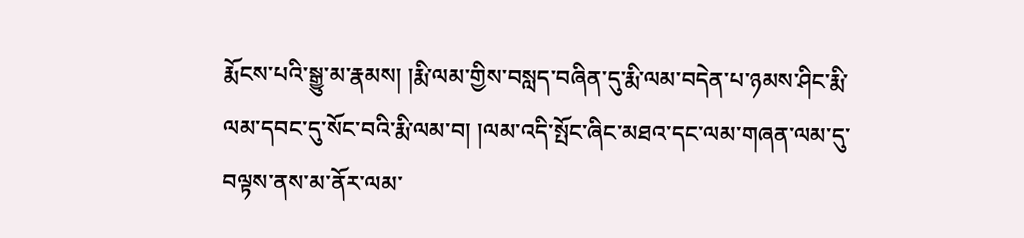རྨོངས་པའི་སྒྱུ་མ་རྣམས། །རྨི་ལམ་གྱིས་བསླད་བཞིན་དུ་རྨི་ལམ་བདེན་པ་ཉམས་ཤིང་རྨི་ལམ་དབང་དུ་སོང་བའི་རྨི་ལམ་བ། །ལམ་འདི་སྤོང་ཞིང་མཐའ་དང་ལམ་གཞན་ལམ་དུ་བལྟས་ནས་མ་ནོར་ལམ་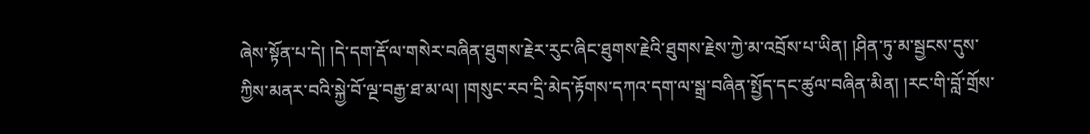ཞེས་སྟོན་པ་དེ། །དེ་དག་རྡོ་ལ་གསེར་བཞིན་ཐུགས་རྗེར་རུང་ཞིང་ཐུགས་རྗེའི་ཐུགས་རྗེས་ཀྱེ་མ་འབྲོས་པ་ཡིན། །ཤིན་ཏུ་མ་སྦྱངས་དུས་ཀྱིས་མནར་བའི་སྐྱེ་བོ་ལྔ་བརྒྱ་ཐ་མ་ལ། །གསུང་རབ་དྲི་མེད་རྟོགས་དཀའ་དག་ལ་སྒྲ་བཞིན་སྤྱོད་དང་ཚུལ་བཞིན་མིན། །རང་གི་བློ་གྲོས་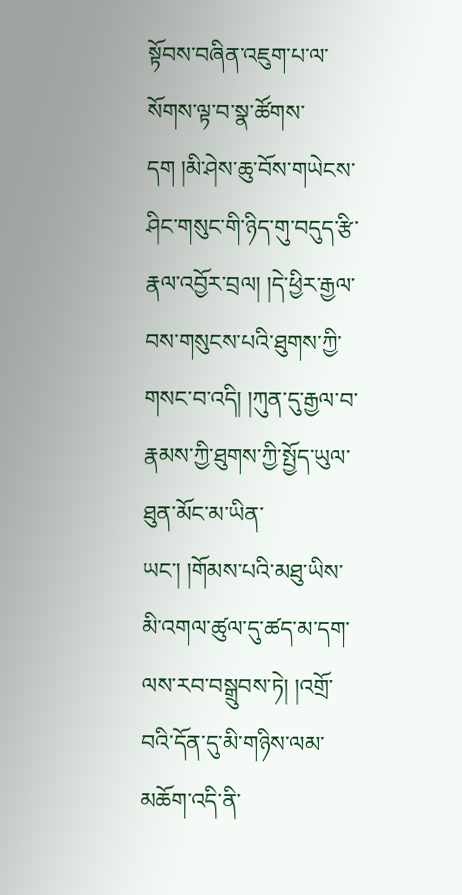སྟོབས་བཞིན་འཇུག་པ་ལ་སོགས་ལྟ་བ་སྣ་ཚོགས་དག །མི་ཤེས་ཆུ་བོས་གཡེངས་ཤིང་གསུང་གི་ཉིད་གུ་བདུད་རྩི་རྣལ་འབྱོར་བྲལ། །དེ་ཕྱིར་རྒྱལ་བས་གསུངས་པའི་ཐུགས་ཀྱི་གསང་བ་འདི། །ཀུན་དུ་རྒྱལ་བ་རྣམས་ཀྱི་ཐུགས་ཀྱི་སྤྱོད་ཡུལ་ཐུན་མོང་མ་ཡིན་ཡང་། །གོམས་པའི་མཐུ་ཡིས་མི་འགལ་ཚུལ་དུ་ཚད་མ་དག་ལས་རབ་བསྒྲུབས་ཏེ། །འགྲོ་བའི་དོན་དུ་མི་གཉིས་ལམ་མཆོག་འདི་ནི་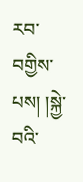རབ་བགྱིས་པས། །སྐྱེ་བའི་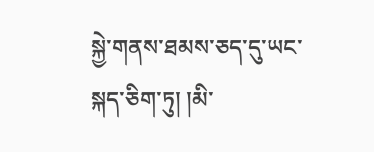སྐྱེ་གནས་ཐམས་ཅད་དུ་ཡང་སྐད་ཅིག་ཏུ། །མི་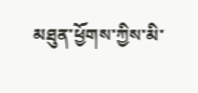མཐུན་ཕྱོགས་ཀྱིས་མི་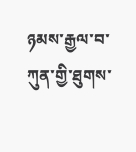ཉམས་རྒྱལ་བ་ཀུན་གྱི་ཐུགས་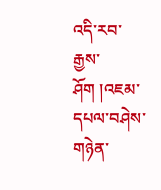འདི་རབ་རྒྱས་ཤོག །འཇམ་དཔལ་བཤེས་གཉེན་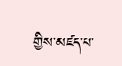གྱིས་མཛད་པ་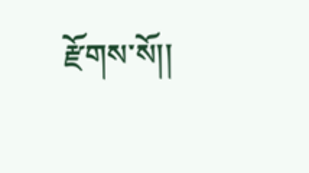རྫོགས་སོ།།